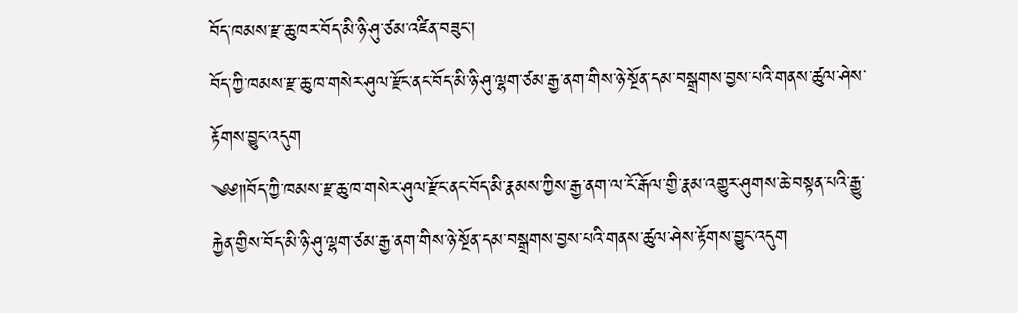བོད་ཁམས་རྫ་ཆུ་ཁར་བོད་མི་ཉི་ཤུ་ཙམ་འཛིན་བཟུང་།
བོད་ཀྱི་ཁམས་རྫ་ཆུ་ཁ་གསེར་ཤུལ་རྫོང་ནང་བོད་མི་ཉི་ཤུ་ལྷག་ཙམ་རྒྱ་ནག་གིས་ཉེ་སྔོན་དམ་བསྒྲགས་བྱས་པའི་གནས་ཚུལ་ཤེས་རྟོགས་བྱུང་འདུག
༄༅༎བོད་ཀྱི་ཁམས་རྫ་ཆུ་ཁ་གསེར་ཤུལ་རྫོང་ནང་བོད་མི་རྣམས་ཀྱིས་རྒྱ་ནག་ལ་ངོ་རྒོལ་གྱི་རྣམ་འགྱུར་ཤུགས་ཆེ་བསྟན་པའི་རྒྱུ་རྐྱེན་གྱིས་བོད་མི་ཉི་ཤུ་ལྷག་ཙམ་རྒྱ་ནག་གིས་ཉེ་སྔོན་དམ་བསྒྲགས་བྱས་པའི་གནས་ཚུལ་ཤེས་རྟོགས་བྱུང་འདུག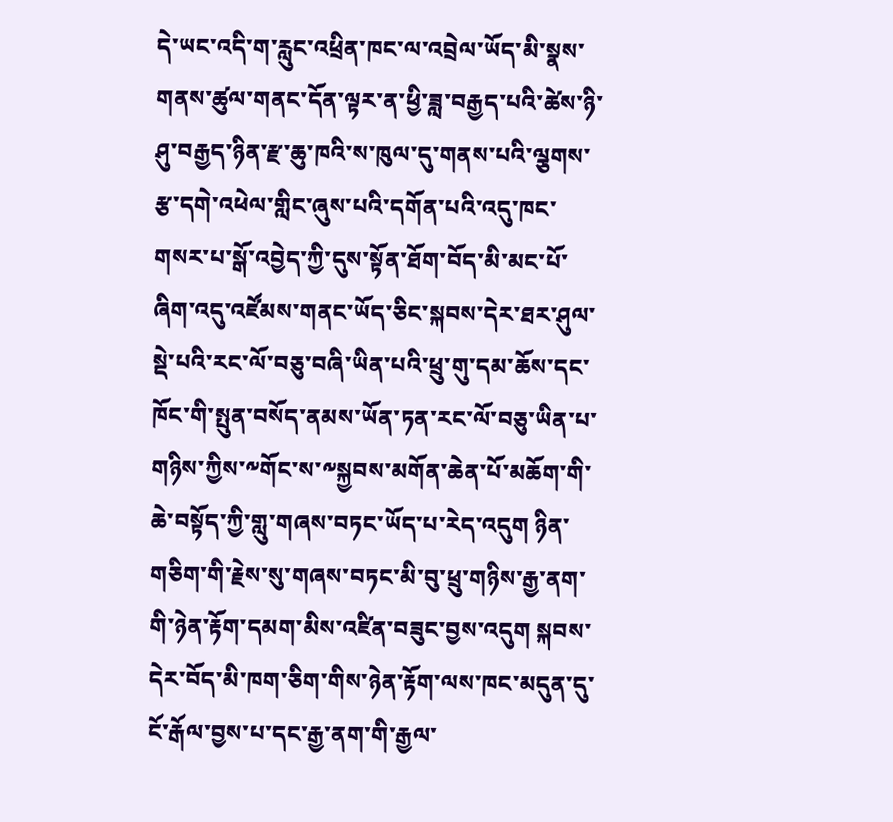དེ་ཡང་འདི་ག་རླུང་འཕྲིན་ཁང་ལ་འབྲེལ་ཡོད་མི་སྣས་གནས་ཚུལ་གནང་དོན་ལྟར་ན་ཕྱི་ཟླ་བརྒྱད་པའི་ཚེས་ཉི་ཤུ་བརྒྱད་ཉིན་རྫ་ཆུ་ཁའི་ས་ཁུལ་དུ་གནས་པའི་ལྕགས་རྩ་དགེ་འཕེལ་གླིང་ཞུས་པའི་དགོན་པའི་འདུ་ཁང་གསར་པ་སྒོ་འབྱེད་ཀྱི་དུས་སྟོན་ཐོག་བོད་མི་མང་པོ་ཞིག་འདུ་འཛོམས་གནང་ཡོད་ཅིང་སྐབས་དེར་ཐར་ཤུལ་སྡེ་པའི་རང་ལོ་བཅུ་བཞི་ཡིན་པའི་ཕྲུ་གུ་དམ་ཆོས་དང་ཁོང་གི་སྤུན་བསོད་ནམས་ཡོན་ཏན་རང་ལོ་བཅུ་ཡིན་པ་གཉིས་ཀྱིས་༸གོང་ས་༸སྐྱབས་མགོན་ཆེན་པོ་མཆོག་གི་ཆེ་བསྟོད་ཀྱི་གླུ་གཞས་བཏང་ཡོད་པ་རེད་འདུག ཉིན་གཅིག་གི་རྗེས་སུ་གཞས་བཏང་མི་བུ་ཕྲུ་གཉིས་རྒྱ་ནག་གི་ཉེན་རྟོག་དམག་མིས་འཛིན་བཟུང་བྱས་འདུག སྐབས་དེར་བོད་མི་ཁག་ཅིག་གིས་ཉེན་རྟོག་ལས་ཁང་མདུན་དུ་ངོ་རྒོལ་བྱས་པ་དང་རྒྱ་ནག་གི་རྒྱལ་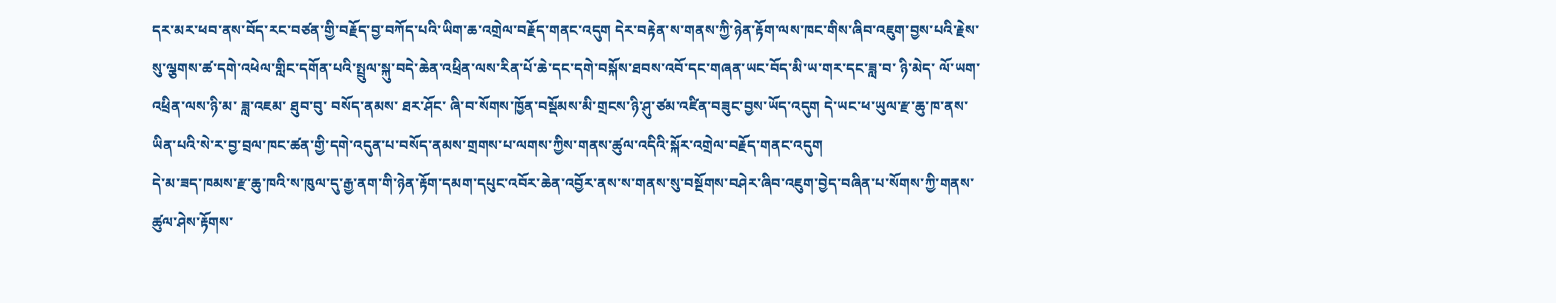དར་མར་ཕབ་ནས་བོད་རང་བཙན་གྱི་བརྗོད་བྱ་བཀོད་པའི་ཡིག་ཆ་འགྲེལ་བརྗོད་གནང་འདུག དེར་བརྟེན་ས་གནས་ཀྱི་ཉེན་རྟོག་ལས་ཁང་གིས་ཞིབ་འཇུག་བྱས་པའི་རྗེས་སུ་ལྕགས་ཚ་དགེ་འཕེལ་གླིང་དགོན་པའི་སྤྲུལ་སྐུ་བདེ་ཆེན་འཕྲིན་ལས་རིན་པོ་ཆེ་དང་དགེ་བསྐོས་ཐབས་འབོ་དང་གཞན་ཡང་བོད་མི་ཡ་གར་དང་ཟླ་བ་ ཉི་མེད་ ལོ་ཡག་ འཕྲིན་ལས་ཉི་མ་ ཟླ་འཇམ་ ཐུབ་བུ་ བསོད་ནམས་ ཐར་ཤོང་ ཞི་བ་སོགས་ཁྱོན་བསྡོམས་མི་གྲངས་ཉི་ཤུ་ཙམ་འཛིན་བཟུང་བྱས་ཡོད་འདུག དེ་ཡང་ཕ་ཡུལ་རྫ་ཆུ་ཁ་ནས་ཡིན་པའི་སེ་ར་བྱ་བྲལ་ཁང་ཚན་གྱི་དགེ་འདུན་པ་བསོད་ནམས་གྲགས་པ་ལགས་ཀྱིས་གནས་ཚུལ་འདིའི་སྐོར་འགྲེལ་བརྗོད་གནང་འདུག
དེ་མ་ཟད་ཁམས་རྫ་ཆུ་ཁའི་ས་ཁུལ་དུ་རྒྱ་ནག་གི་ཉེན་རྟོག་དམག་དཔུང་འབོར་ཆེན་འབྱོར་ནས་ས་གནས་སུ་བསྔོགས་བཤེར་ཞིབ་འཇུག་བྱེད་བཞིན་པ་སོགས་ཀྱི་གནས་ཚུལ་ཤེས་རྟོགས་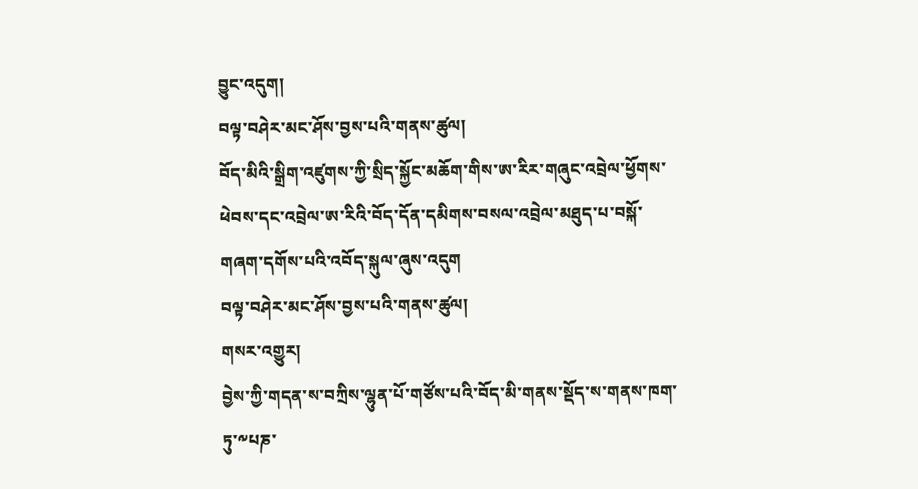བྱུང་འདུག།
བལྟ་བཤེར་མང་ཤོས་བྱས་པའི་གནས་ཚུལ།
བོད་མིའི་སྒྲིག་འཛུགས་ཀྱི་སྲིད་སྐྱོང་མཆོག་གིས་ཨ་རིར་གཞུང་འབྲེལ་ཕྱོགས་ཕེབས་དང་འབྲེལ་ཨ་རིའི་བོད་དོན་དམིགས་བསལ་འབྲེལ་མཐུད་པ་བསྐོ་གཞག་དགོས་པའི་འབོད་སྐུལ་ཞུས་འདུག
བལྟ་བཤེར་མང་ཤོས་བྱས་པའི་གནས་ཚུལ།
གསར་འགྱུར།
བྱེས་ཀྱི་གདན་ས་བཀྲིས་ལྷུན་པོ་གཙོས་པའི་བོད་མི་གནས་སྡོད་ས་གནས་ཁག་ཏུ་༸པཎ་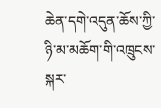ཆེན་དགེ་འདུན་ཆོས་ཀྱི་ཉི་མ་མཆོག་གི་འཁྲུངས་སྐར་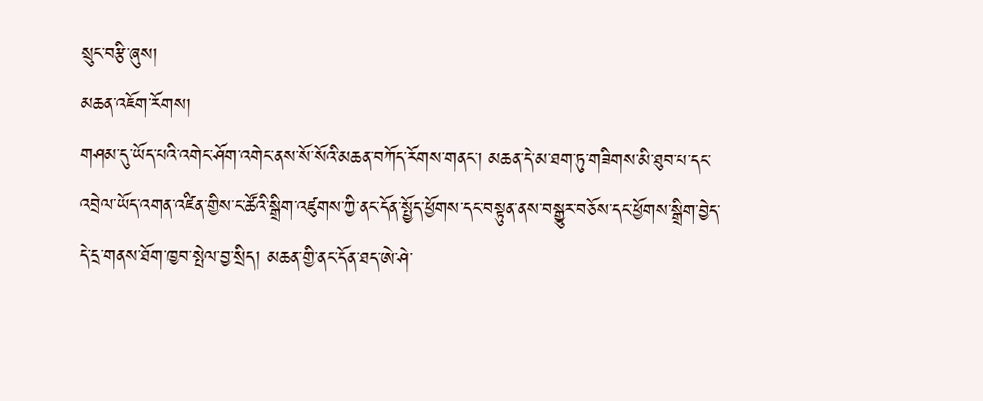སྲུང་བརྩི་ཞུས།
མཆན་འཇོག་རོགས།
གཤམ་དུ་ཡོད་པའི་འགེང་ཤོག་འགེང་ནས་སོ་སོའི་མཆན་བཀོད་རོགས་གནང་། མཆན་དེ་མ་ཐག་ཏུ་གཟིགས་མི་ཐུབ་པ་དང་འབྲེལ་ཡོད་འགན་འཛིན་གྱིས་ང་ཚོའི་སྒྲིག་འཛུགས་ཀྱི་ནང་དོན་སྤྱོད་ཕྱོགས་དང་བསྟུན་ནས་བསྒྱུར་བཅོས་དང་ཕྱོགས་སྒྲིག་བྱེད་དེ་དྲ་གནས་ཐོག་ཁྱབ་སྤེལ་བྱ་སྲིད། མཆན་གྱི་ནང་དོན་ཐད་ཨེ་ཤེ་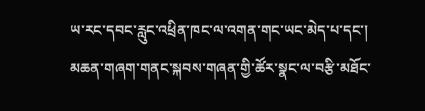ཡ་རང་དབང་རླུང་འཕྲིན་ཁང་ལ་འགན་གང་ཡང་མེད་པ་དང་། མཆན་གཞག་གནང་སྐབས་གཞན་གྱི་ཚོར་སྣང་ལ་བརྩི་མཐོང་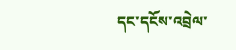དང་དངོས་འབྲེལ་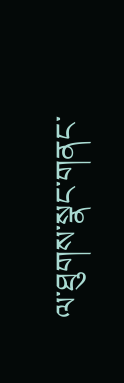ལ་ཐུགས་སྣང་གནང་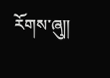རོགས་ཞུ༎